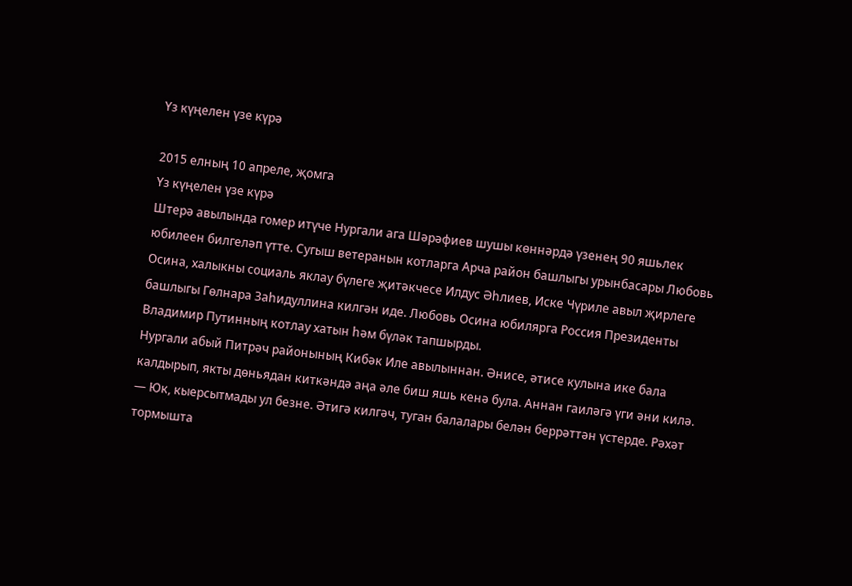Үз күңелен үзе күрә

2015 елның 10 апреле, җомга
Үз күңелен үзе күрә
Штерә авылында гомер итүче Нургали ага Шәрәфиев шушы көннәрдә үзенең 90 яшьлек юбилеен билгеләп үтте. Сугыш ветеранын котларга Арча район башлыгы урынбасары Любовь Осина, халыкны социаль яклау бүлеге җитәкчесе Илдус Әһлиев, Иске Чүриле авыл җирлеге башлыгы Гөлнара Заһидуллина килгән иде. Любовь Осина юбилярга Россия Президенты Владимир Путинның котлау хатын һәм бүләк тапшырды.
Нургали абый Питрәч районының Кибәк Иле авылыннан. Әнисе, әтисе кулына ике бала калдырып, якты дөньядан киткәндә аңа әле биш яшь кенә була. Аннан гаиләгә үги әни килә.
— Юк, кыерсытмады ул безне. Әтигә килгәч, туган балалары белән беррәттән үстерде. Рәхәт тормышта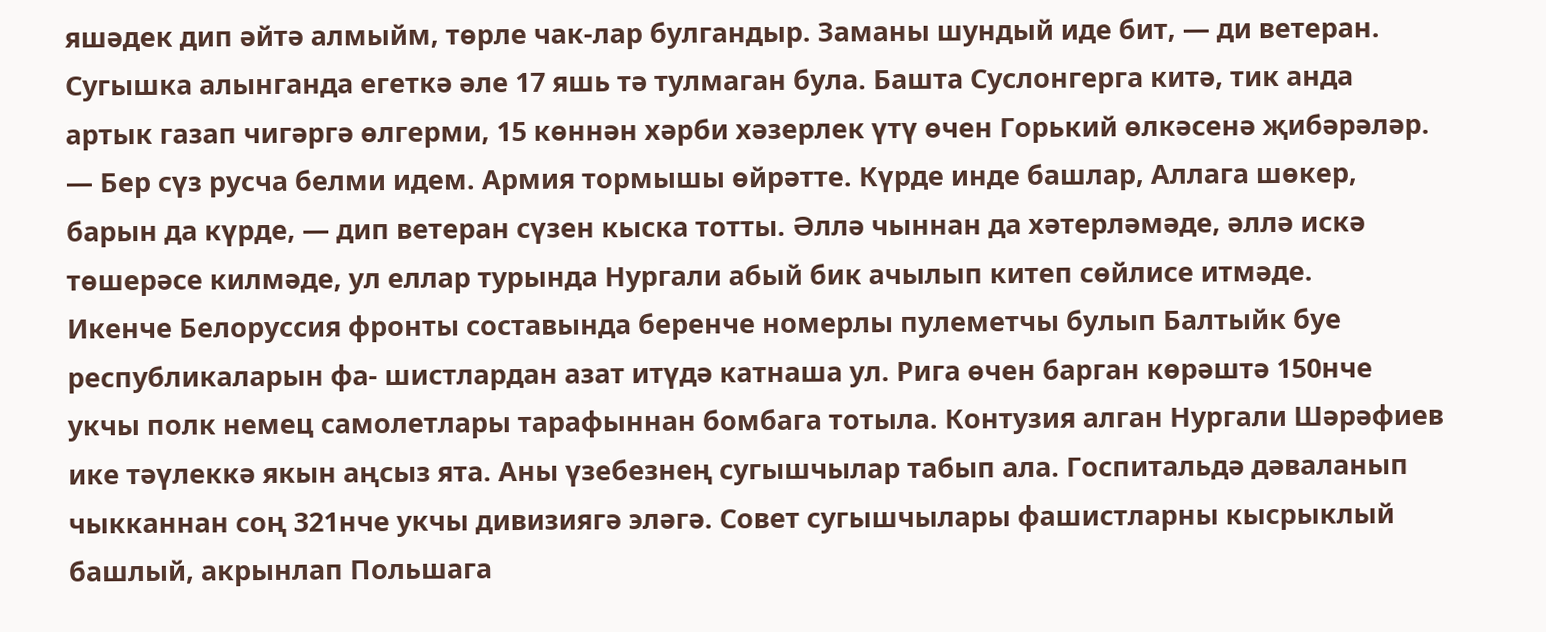яшәдек дип әйтә алмыйм, төрле чак-лар булгандыр. Заманы шундый иде бит, — ди ветеран.
Сугышка алынганда егеткә әле 17 яшь тә тулмаган була. Башта Суслонгерга китә, тик анда артык газап чигәргә өлгерми, 15 көннән хәрби хәзерлек үтү өчен Горький өлкәсенә җибәрәләр.
— Бер сүз русча белми идем. Армия тормышы өйрәтте. Күрде инде башлар, Аллага шөкер, барын да күрде, — дип ветеран сүзен кыска тотты. Әллә чыннан да хәтерләмәде, әллә искә төшерәсе килмәде, ул еллар турында Нургали абый бик ачылып китеп сөйлисе итмәде.
Икенче Белоруссия фронты составында беренче номерлы пулеметчы булып Балтыйк буе республикаларын фа- шистлардан азат итүдә катнаша ул. Рига өчен барган көрәштә 150нче укчы полк немец самолетлары тарафыннан бомбага тотыла. Контузия алган Нургали Шәрәфиев ике тәүлеккә якын аңсыз ята. Аны үзебезнең сугышчылар табып ала. Госпитальдә дәваланып чыкканнан соң 321нче укчы дивизиягә эләгә. Совет сугышчылары фашистларны кысрыклый башлый, акрынлап Польшага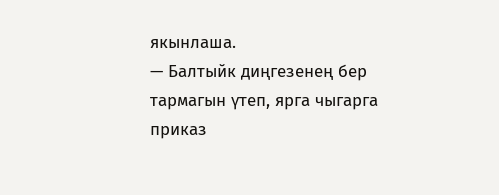якынлаша.
— Балтыйк диңгезенең бер тармагын үтеп, ярга чыгарга приказ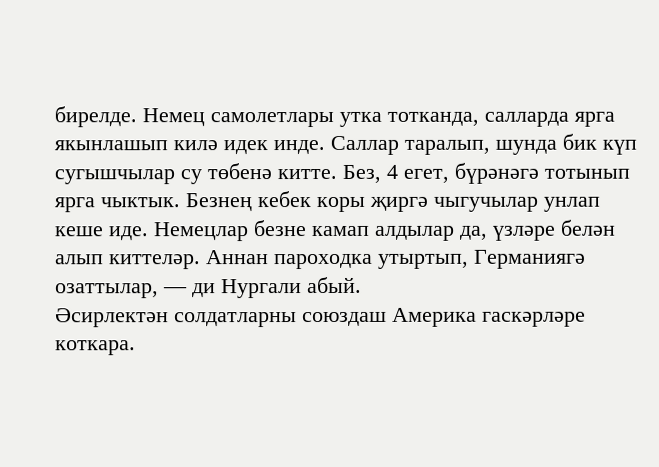бирелде. Немец самолетлары утка тотканда, салларда ярга якынлашып килә идек инде. Саллар таралып, шунда бик күп сугышчылар су төбенә китте. Без, 4 егет, бүрәнәгә тотынып ярга чыктык. Безнең кебек коры җиргә чыгучылар унлап кеше иде. Немецлар безне камап алдылар да, үзләре белән алып киттеләр. Аннан пароходка утыртып, Германиягә озаттылар, — ди Нургали абый.
Әсирлектән солдатларны союздаш Америка гаскәрләре коткара.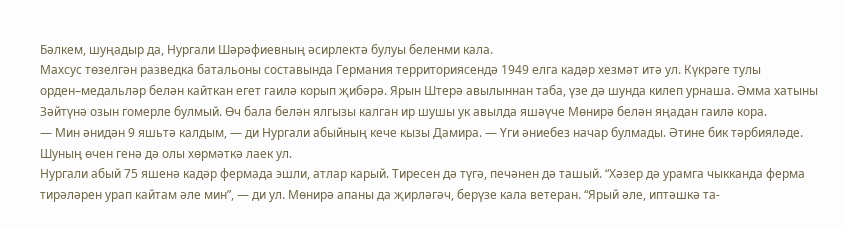Бәлкем, шуңадыр да, Нургали Шәрәфиевның әсирлектә булуы беленми кала.
Махсус төзелгән разведка батальоны составында Германия территориясендә 1949 елга кадәр хезмәт итә ул. Күкрәге тулы орден–медальләр белән кайткан егет гаилә корып җибәрә. Ярын Штерә авылыннан таба, үзе дә шунда килеп урнаша. Әмма хатыны Зәйтүнә озын гомерле булмый. Өч бала белән ялгызы калган ир шушы ук авылда яшәүче Мөнирә белән яңадан гаилә кора.
— Мин әнидән 9 яшьтә калдым, — ди Нургали абыйның кече кызы Дамира. — Үги әниебез начар булмады. Әтине бик тәрбияләде. Шуның өчен генә дә олы хөрмәткә лаек ул.
Нургали абый 75 яшенә кадәр фермада эшли, атлар карый. Тиресен дә түгә, печәнен дә ташый. “Хәзер дә урамга чыкканда ферма тирәләрен урап кайтам әле мин”, — ди ул. Мөнирә апаны да җирләгәч, берүзе кала ветеран. “Ярый әле, иптәшкә та-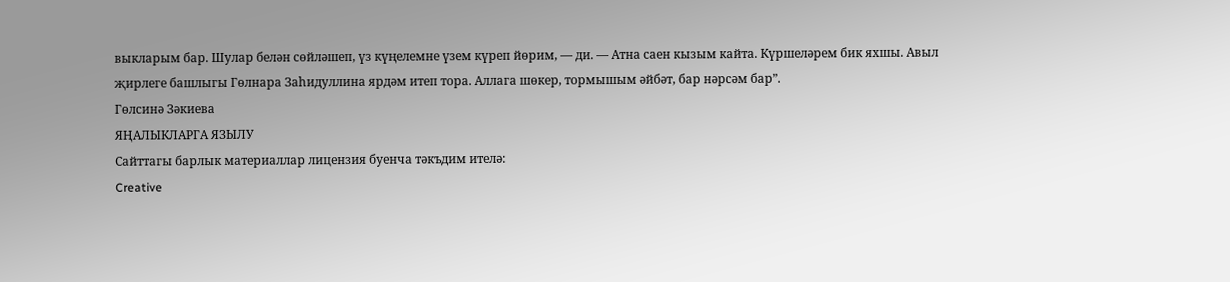выкларым бар. Шулар белән сөйләшеп, үз күңелемне үзем күреп йөрим, — ди. — Атна саен кызым кайта. Күршеләрем бик яхшы. Авыл җирлеге башлыгы Гөлнара Заһидуллина ярдәм итеп тора. Аллага шөкер, тормышым әйбәт, бар нәрсәм бар”.
Гөлсинә Зәкиева
ЯҢАЛЫКЛАРГА ЯЗЫЛУ
Сайттагы барлык материаллар лицензия буенча тәкъдим ителә:
Creative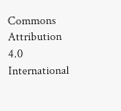Commons Attribution 4.0 International